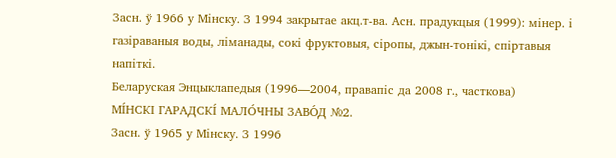Засн. ў 1966 у Мінску. З 1994 закрытае акц.т-ва. Асн. прадукцыя (1999): мінер. і газіраваныя воды, ліманады, сокі фруктовыя, сіропы, джын-тонікі, спіртавыя напіткі.
Беларуская Энцыклапедыя (1996—2004, правапіс да 2008 г., часткова)
МІ́НСКІ ГАРАДСКІ́ МАЛО́ЧНЫ ЗАВО́Д №2.
Засн. ў 1965 у Мінску. З 1996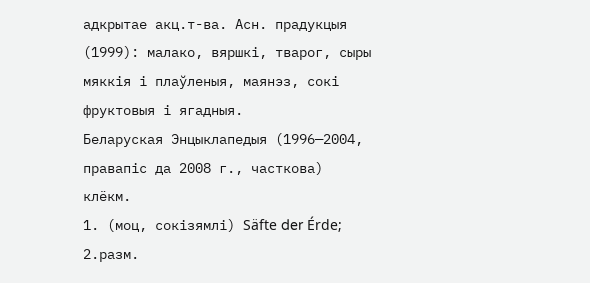адкрытае акц.т-ва. Асн. прадукцыя (1999): малако, вяршкі, тварог, сыры мяккія і плаўленыя, маянэз, сокі фруктовыя і ягадныя.
Беларуская Энцыклапедыя (1996—2004, правапіс да 2008 г., часткова)
клёкм.
1. (моц, сокізямлі) Säfte der Érde;
2.разм.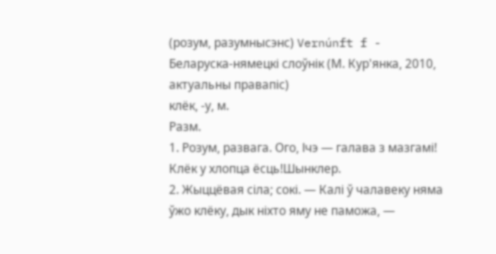(розум, разумнысэнс) Vernúnft f -
Беларуска-нямецкі слоўнік (М. Кур'янка, 2010, актуальны правапіс)
клёк, ‑у, м.
Разм.
1. Розум, развага. Ого, Ічэ — галава з мазгамі! Клёк у хлопца ёсць!Шынклер.
2. Жыццёвая сіла; сокі. — Калі ў чалавеку няма ўжо клёку, дык ніхто яму не паможа, —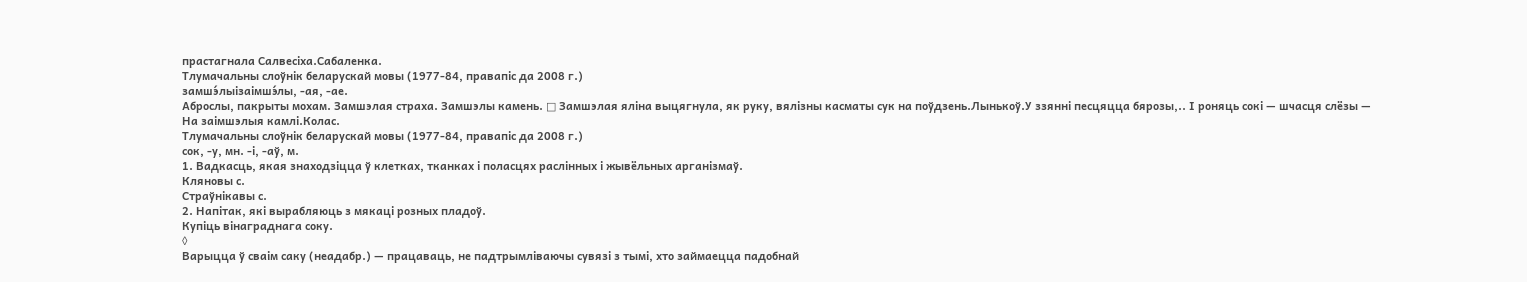прастагнала Салвесіха.Сабаленка.
Тлумачальны слоўнік беларускай мовы (1977-84, правапіс да 2008 г.)
замшэ́лыізаімшэ́лы, ‑ая, ‑ае.
Аброслы, пакрыты мохам. Замшэлая страха. Замшэлы камень. □ Замшэлая яліна выцягнула, як руку, вялізны касматы сук на поўдзень.Лынькоў.У ззянні песцяцца бярозы,.. І роняць сокі — шчасця слёзы — На заімшэлыя камлі.Колас.
Тлумачальны слоўнік беларускай мовы (1977-84, правапіс да 2008 г.)
сок, -у, мн. -і, -аў, м.
1. Вадкасць, якая знаходзіцца ў клетках, тканках і поласцях раслінных і жывёльных арганізмаў.
Кляновы с.
Страўнікавы с.
2. Напітак, які вырабляюць з мякаці розных пладоў.
Купіць вінаграднага соку.
◊
Варыцца ў сваім саку (неадабр.) — працаваць, не падтрымліваючы сувязі з тымі, хто займаецца падобнай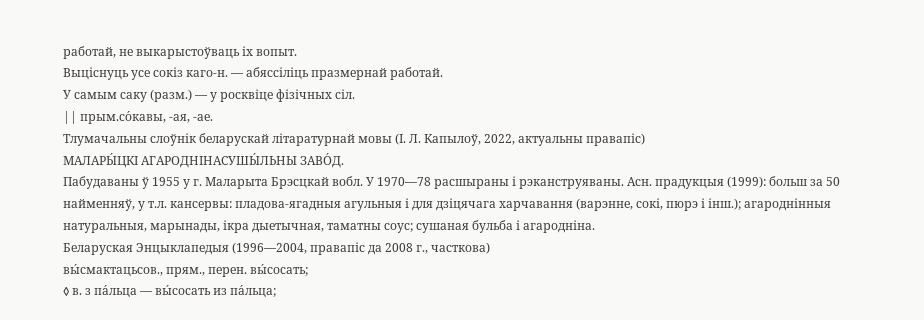работай, не выкарыстоўваць іх вопыт.
Выціснуць усе сокіз каго-н. — абяссіліць празмернай работай.
У самым саку (разм.) — у росквіце фізічных сіл.
|| прым.со́кавы, -ая, -ае.
Тлумачальны слоўнік беларускай літаратурнай мовы (І. Л. Капылоў, 2022, актуальны правапіс)
МАЛАРЫ́ЦКІ АГАРОДНІНАСУШЫ́ЛЬНЫ ЗАВО́Д.
Пабудаваны ў 1955 у г. Маларыта Брэсцкай вобл. У 1970—78 расшыраны і рэканструяваны. Асн. прадукцыя (1999): больш за 50 найменняў, у т.л. кансервы: пладова-ягадныя агульныя і для дзіцячага харчавання (варэнне, сокі, пюрэ і інш.); агароднінныя натуральныя, марынады, ікра дыетычная, таматны соус; сушаная бульба і агародніна.
Беларуская Энцыклапедыя (1996—2004, правапіс да 2008 г., часткова)
вы́смактацьсов., прям., перен. вы́сосать;
◊ в. з па́льца — вы́сосать из па́льца;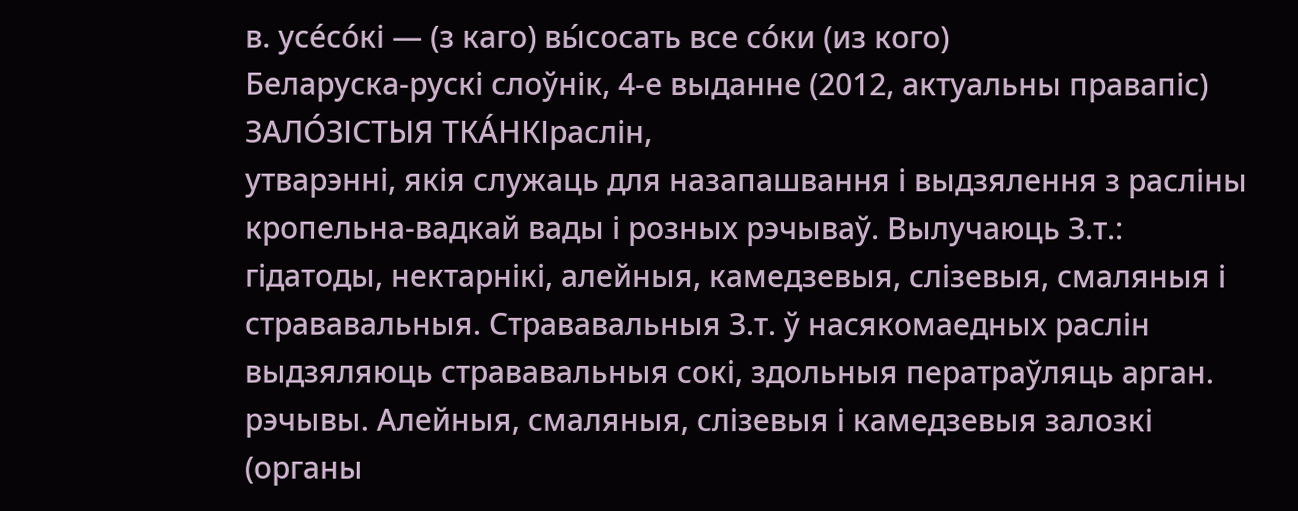в. усе́со́кі — (з каго) вы́сосать все со́ки (из кого)
Беларуска-рускі слоўнік, 4-е выданне (2012, актуальны правапіс)
ЗАЛО́ЗІСТЫЯ ТКА́НКІраслін,
утварэнні, якія служаць для назапашвання і выдзялення з расліны кропельна-вадкай вады і розных рэчываў. Вылучаюць З.т.: гідатоды, нектарнікі, алейныя, камедзевыя, слізевыя, смаляныя і стрававальныя. Стрававальныя З.т. ў насякомаедных раслін выдзяляюць стрававальныя сокі, здольныя ператраўляць арган. рэчывы. Алейныя, смаляныя, слізевыя і камедзевыя залозкі (органы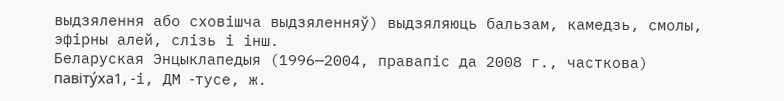выдзялення або сховішча выдзяленняў) выдзяляюць бальзам, камедзь, смолы, эфірны алей, слізь і інш.
Беларуская Энцыклапедыя (1996—2004, правапіс да 2008 г., часткова)
павіту́ха1, ‑і, ДМ ‑тусе, ж.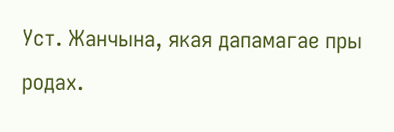Уст. Жанчына, якая дапамагае пры родах.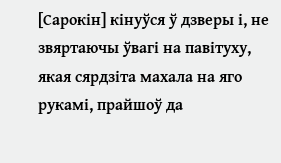[Сарокін] кінуўся ў дзверы і, не звяртаючы ўвагі на павітуху, якая сярдзіта махала на яго рукамі, прайшоў да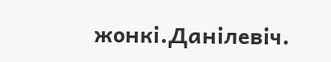жонкі.Данілевіч.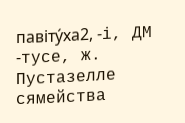павіту́ха2, ‑і, ДМ ‑тусе, ж.
Пустазелле сямейства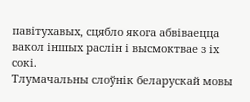павітухавых, сцябло якога абвіваецца вакол іншых раслін і высмоктвае з іх сокі.
Тлумачальны слоўнік беларускай мовы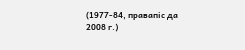(1977-84, правапіс да 2008 г.)